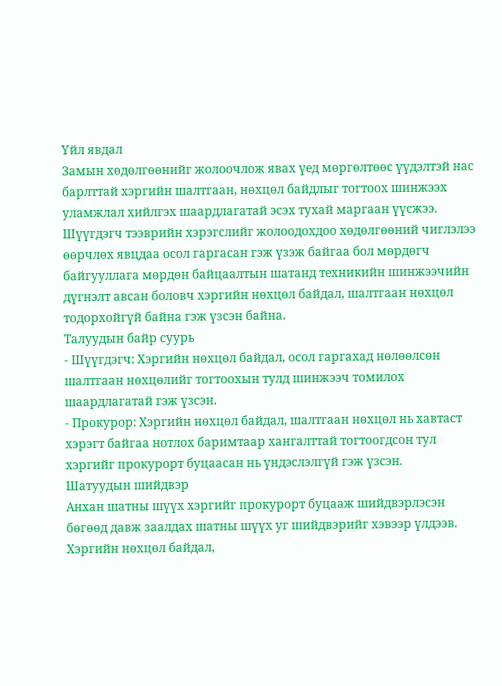Үйл явдал
Замын хөдөлгөөнийг жолоочлож явах үед мөргөлтөөс үүдэлтэй нас барлттай хэргийн шалтгаан, нөхцөл байдлыг тогтоох шинжээх уламжлал хийлгэх шаардлагатай эсэх тухай маргаан үүсжээ. Шүүгдэгч тээврийн хэрэгслийг жолоодохдоо хөдөлгөөний чиглэлээ өөрчлөх явцдаа осол гаргасан гэж үзэж байгаа бол мөрдөгч байгууллага мөрдөн байцаалтын шатанд техникийн шинжээчийн дүгнэлт авсан боловч хэргийн нөхцөл байдал, шалтгаан нөхцөл тодорхойгүй байна гэж үзсэн байна.
Талуудын байр суурь
- Шүүгдэгч: Хэргийн нөхцөл байдал, осол гаргахад нөлөөлсөн шалтгаан нөхцөлийг тогтоохын тулд шинжээч томилох шаардлагатай гэж үзсэн.
- Прокурор: Хэргийн нөхцөл байдал, шалтгаан нөхцөл нь хавтаст хэрэгт байгаа нотлох баримтаар хангалттай тогтоогдсон тул хэргийг прокурорт буцаасан нь үндэслэлгүй гэж үзсэн.
Шатуудын шийдвэр
Анхан шатны шүүх хэргийг прокурорт буцааж шийдвэрлэсэн бөгөөд давж заалдах шатны шүүх уг шийдвэрийг хэвээр үлдээв. Хэргийн нөхцөл байдал,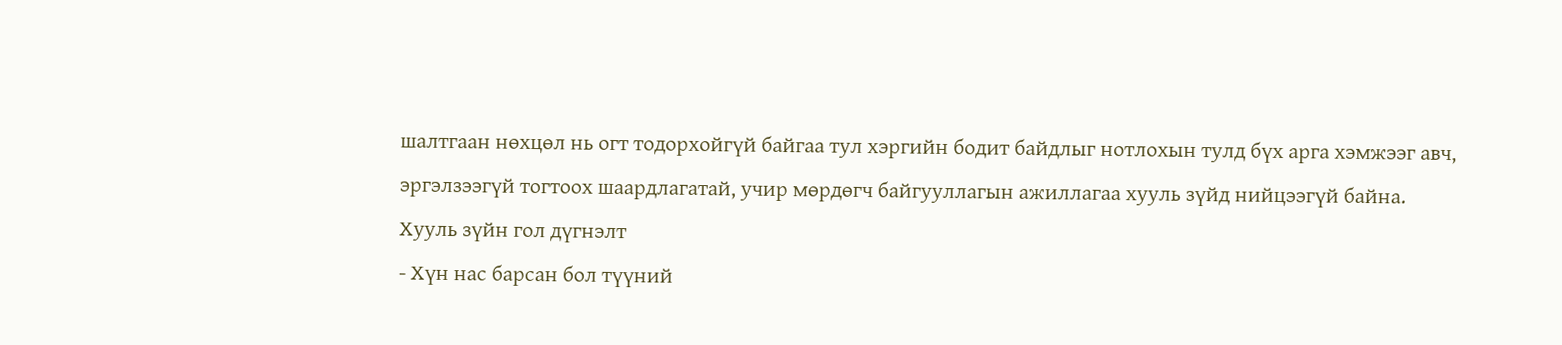шалтгаан нөхцөл нь огт тодорхойгүй байгаа тул хэргийн бодит байдлыг нотлохын тулд бүх арга хэмжээг авч, эргэлзээгүй тогтоох шаардлагатай, учир мөрдөгч байгууллагын ажиллагаа хууль зүйд нийцээгүй байна.
Хууль зүйн гол дүгнэлт
- Хүн нас барсан бол түүний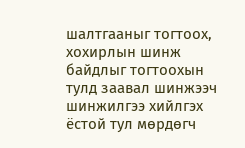шалтгааныг тогтоох, хохирлын шинж байдлыг тогтоохын тулд заавал шинжээч шинжилгээ хийлгэх ёстой тул мөрдөгч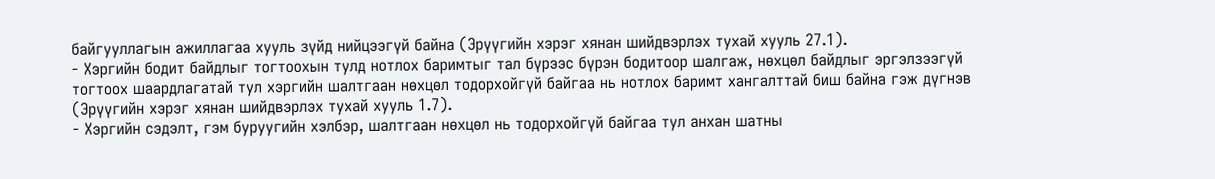байгууллагын ажиллагаа хууль зүйд нийцээгүй байна (Эрүүгийн хэрэг хянан шийдвэрлэх тухай хууль 27.1).
- Хэргийн бодит байдлыг тогтоохын тулд нотлох баримтыг тал бүрээс бүрэн бодитоор шалгаж, нөхцөл байдлыг эргэлзээгүй тогтоох шаардлагатай тул хэргийн шалтгаан нөхцөл тодорхойгүй байгаа нь нотлох баримт хангалттай биш байна гэж дүгнэв (Эрүүгийн хэрэг хянан шийдвэрлэх тухай хууль 1.7).
- Хэргийн сэдэлт, гэм буруугийн хэлбэр, шалтгаан нөхцөл нь тодорхойгүй байгаа тул анхан шатны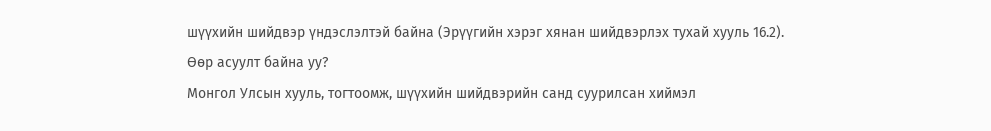шүүхийн шийдвэр үндэслэлтэй байна (Эрүүгийн хэрэг хянан шийдвэрлэх тухай хууль 16.2).
Өөр асуулт байна уу?
Монгол Улсын хууль, тогтоомж, шүүхийн шийдвэрийн санд суурилсан хиймэл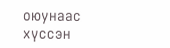оюунаас хүссэн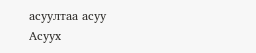асуултаа асуу
Асуух